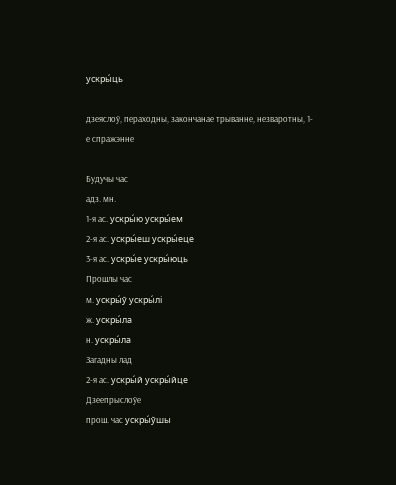ускры́ць

дзеяслоў, пераходны, закончанае трыванне, незваротны, 1-е спражэнне

Будучы час
адз. мн.
1-я ас. ускры́ю ускры́ем
2-я ас. ускры́еш ускры́еце
3-я ас. ускры́е ускры́юць
Прошлы час
м. ускры́ў ускры́лі
ж. ускры́ла
н. ускры́ла
Загадны лад
2-я ас. ускры́й ускры́йце
Дзеепрыслоўе
прош. час ускры́ўшы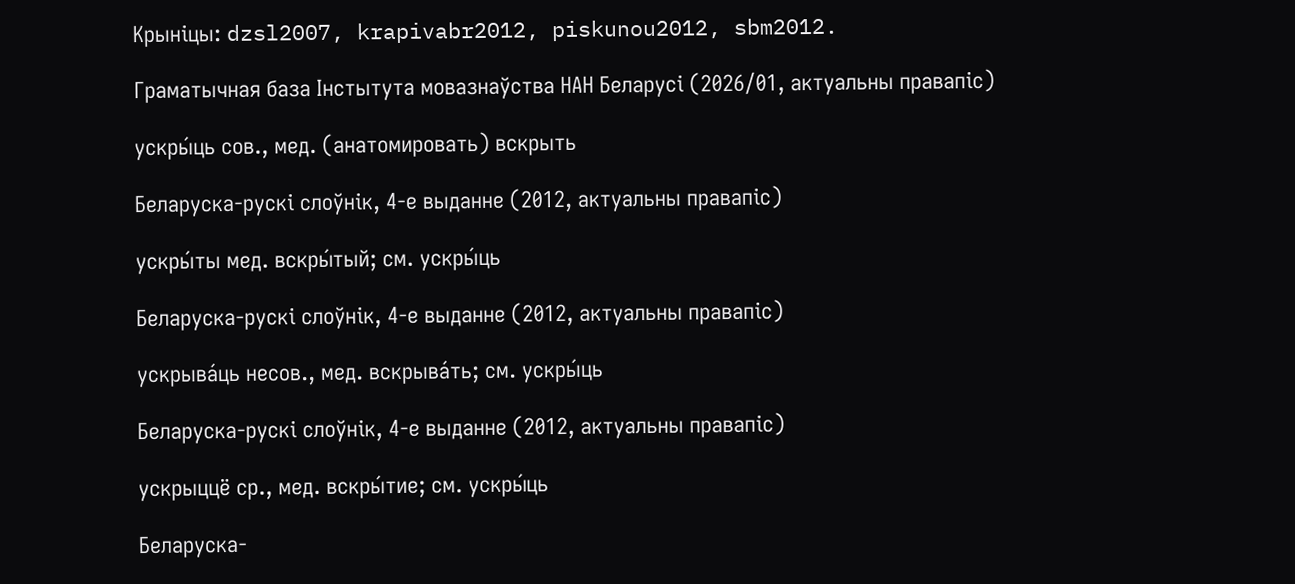Крыніцы: dzsl2007, krapivabr2012, piskunou2012, sbm2012.

Граматычная база Інстытута мовазнаўства НАН Беларусі (2026/01, актуальны правапіс)

ускры́ць сов., мед. (анатомировать) вскрыть

Беларуска-рускі слоўнік, 4-е выданне (2012, актуальны правапіс)

ускры́ты мед. вскры́тый; см. ускры́ць

Беларуска-рускі слоўнік, 4-е выданне (2012, актуальны правапіс)

ускрыва́ць несов., мед. вскрыва́ть; см. ускры́ць

Беларуска-рускі слоўнік, 4-е выданне (2012, актуальны правапіс)

ускрыццё ср., мед. вскры́тие; см. ускры́ць

Беларуска-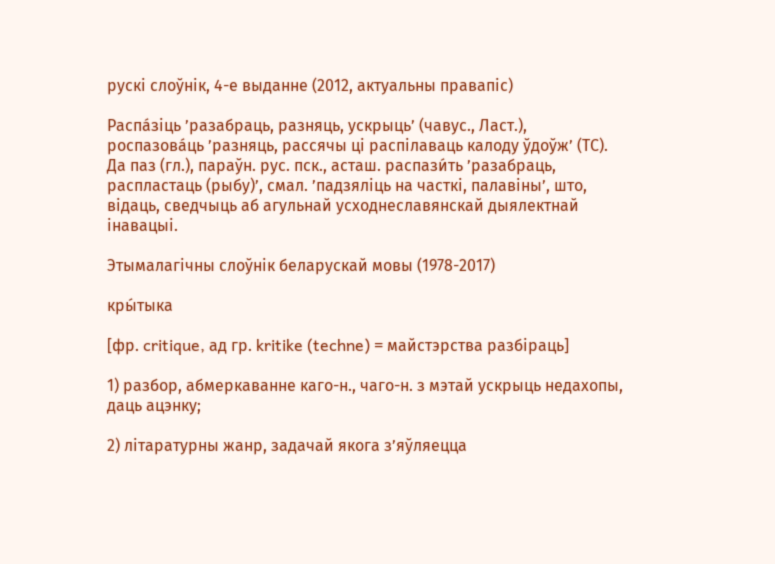рускі слоўнік, 4-е выданне (2012, актуальны правапіс)

Распа́зіць ’разабраць, разняць, ускрыць’ (чавус., Ласт.), роспазова́ць ’разняць, рассячы ці распілаваць калоду ўдоўж’ (ТС). Да паз (гл.), параўн. рус. пск., асташ. распази́ть ’разабраць, распластаць (рыбу)’, смал. ’падзяліць на часткі, палавіны’, што, відаць, сведчыць аб агульнай усходнеславянскай дыялектнай інавацыі.

Этымалагічны слоўнік беларускай мовы (1978-2017)

кры́тыка

[фр. critique, ад гр. kritike (techne) = майстэрства разбіраць]

1) разбор, абмеркаванне каго-н., чаго-н. з мэтай ускрыць недахопы, даць ацэнку;

2) літаратурны жанр, задачай якога з’яўляецца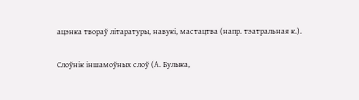ацэнка твораў літаратуры, навукі, мастацтва (напр. тэатральная к.).

Слоўнік іншамоўных слоў (А. Булыка,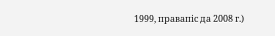1999, правапіс да 2008 г.)